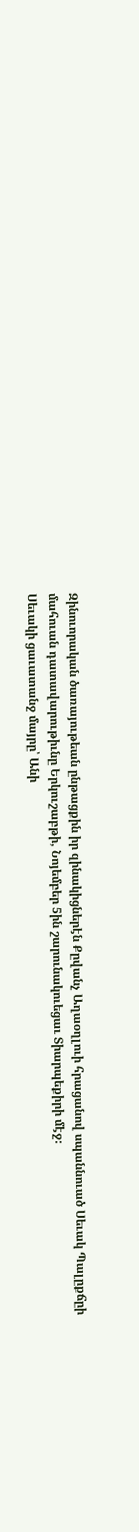Զինուորական ծառայութեան ընթացքին իր զինակիցներէն Քըվանչ Աղաօղլուի հրացանով սպաննուած Սեւակ Պալըքճըի մահուան դատավարութիւնը Երկուշաբթի, Նոյեմբեր 5ին շարունակուեցաւ Տիարպեքիրի մէջ։
Սեւակի ցաւատանջ մայրը՝ Անի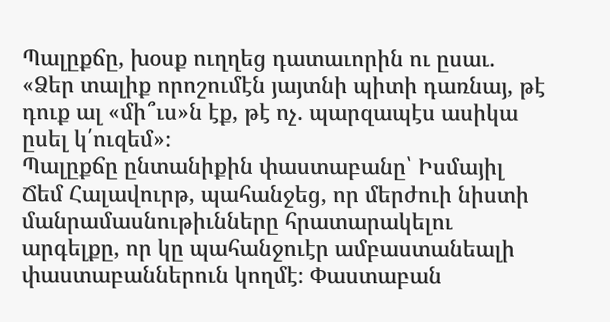Պալըքճը, խօսք ուղղեց դատաւորին ու ըսաւ. «Ձեր տալիք որոշումէն յայտնի պիտի դառնայ, թէ դուք ալ «մի՞ւս»ն էք, թէ ոչ. պարզապէս ասիկա ըսել կ՛ուզեմ»։
Պալըքճը ընտանիքին փաստաբանը՝ Իսմայիլ Ճեմ Հալավուրթ, պահանջեց, որ մերժուի նիստի մանրամասնութիւնները հրատարակելու արգելքը, որ կը պահանջուէր ամբաստանեալի փաստաբաններուն կողմէ։ Փաստաբան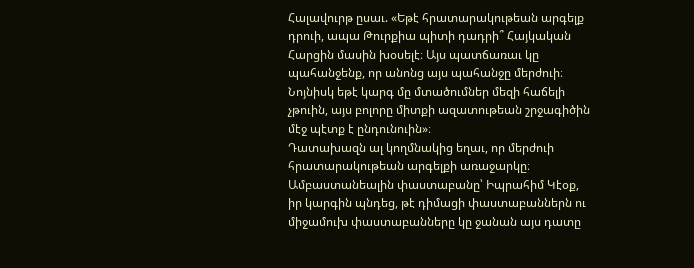Հալավուրթ ըսաւ. «Եթէ հրատարակութեան արգելք դրուի, ապա Թուրքիա պիտի դադրի՞ Հայկական Հարցին մասին խօսելէ։ Այս պատճառաւ կը պահանջենք, որ անոնց այս պահանջը մերժուի։ Նոյնիսկ եթէ կարգ մը մտածումներ մեզի հաճելի չթուին, այս բոլորը միտքի ազատութեան շրջագիծին մէջ պէտք է ընդունուին»։
Դատախազն ալ կողմնակից եղաւ, որ մերժուի հրատարակութեան արգելքի առաջարկը։
Ամբաստանեալին փաստաբանը՝ Իպրահիմ Կէօք, իր կարգին պնդեց, թէ դիմացի փաստաբաններն ու միջամուխ փաստաբանները կը ջանան այս դատը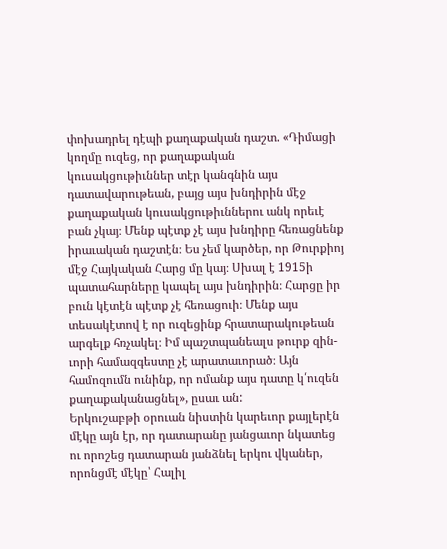փոխադրել դէպի քաղաքական դաշտ. «Դիմացի կողմը ուզեց, որ քաղաքական կուսակցութիւններ տէր կանգնին այս դատավարութեան, բայց այս խնդիրին մէջ քաղաքական կուսակցութիւններու անկ որեւէ բան չկայ։ Մենք պէտք չէ այս խնդիրը հեռացնենք իրաւական դաշտէն։ Ես չեմ կարծեր, որ Թուրքիոյ մէջ Հայկական Հարց մը կայ։ Սխալ է 1915ի պատահարները կապել այս խնդիրին։ Հարցը իր բուն կէտէն պէտք չէ հեռացուի։ Մենք այս տեսակէտով է որ ուզեցինք հրատարակութեան արգելք հռչակել։ Իմ պաշտպանեալս թուրք զին-ւորի համազգեստը չէ արատաւորած։ Այն համոզումն ունինք, որ ոմանք այս դատը կ՛ուզեն քաղաքականացնել», ըսաւ ան:
Երկուշաբթի օրուան նիստին կարեւոր քայլերէն մէկը այն էր, որ դատարանը յանցաւոր նկատեց ու որոշեց դատարան յանձնել երկու վկաներ, որոնցմէ մէկը՝ Հալիլ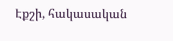Էքշի, հակասական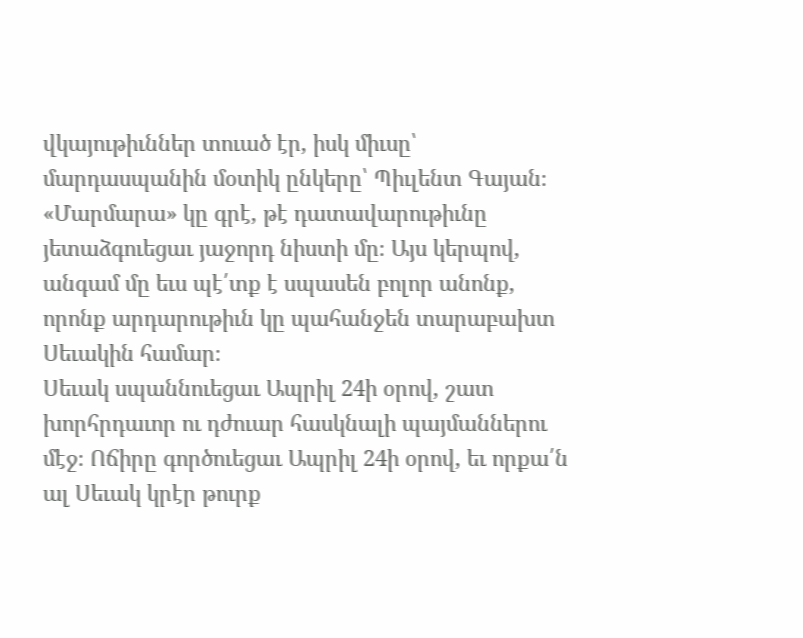վկայութիւններ տուած էր, իսկ միւսը՝ մարդասպանին մօտիկ ընկերը՝ Պիւլենտ Գայան։
«Մարմարա» կը գրէ, թէ դատավարութիւնը յետաձգուեցաւ յաջորդ նիստի մը։ Այս կերպով, անգամ մը եւս պէ՛տք է սպասեն բոլոր անոնք, որոնք արդարութիւն կը պահանջեն տարաբախտ Սեւակին համար։
Սեւակ սպաննուեցաւ Ապրիլ 24ի օրով, շատ խորհրդաւոր ու դժուար հասկնալի պայմաններու մէջ։ Ոճիրը գործուեցաւ Ապրիլ 24ի օրով, եւ որքա՛ն ալ Սեւակ կրէր թուրք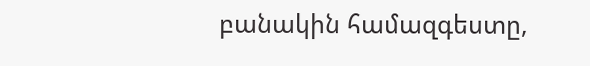բանակին համազգեստը,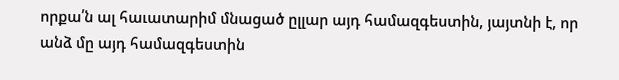որքա՛ն ալ հաւատարիմ մնացած ըլլար այդ համազգեստին, յայտնի է, որ անձ մը այդ համազգեստին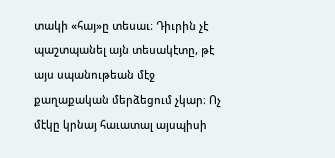տակի «հայ»ը տեսաւ։ Դիւրին չէ պաշտպանել այն տեսակէտը, թէ այս սպանութեան մէջ քաղաքական մերձեցում չկար։ Ոչ մէկը կրնայ հաւատալ այսպիսի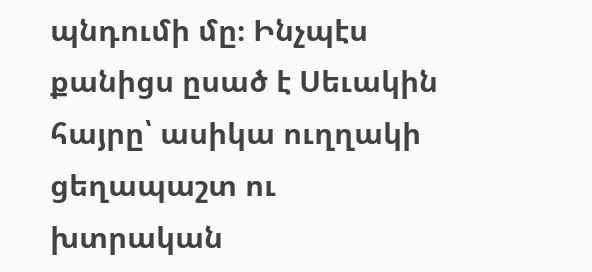պնդումի մը։ Ինչպէս քանիցս ըսած է Սեւակին հայրը՝ ասիկա ուղղակի ցեղապաշտ ու խտրական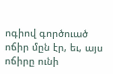ոգիով գործուած ոճիր մըն էր, եւ, այս ոճիրը ունի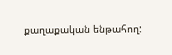քաղաքական ենթահող: